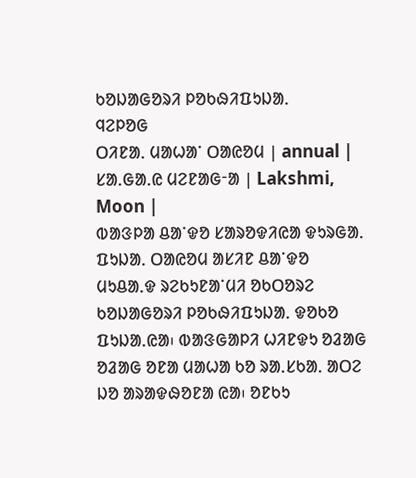ᱠᱚᱡᱟᱜᱚᱨᱤ ᱞᱚᱠᱷᱤᱯᱩᱡᱟᱹ
ᱧᱮᱞᱚᱜ
ᱛᱤᱱᱟᱹ ᱢᱟᱦᱟᱸ ᱛᱟᱭᱚᱢ | annual |
ᱥᱟᱹᱜᱟᱹᱭ ᱢᱮᱱᱟᱜᱼᱟ | Lakshmi, Moon |
ᱵᱟᱝᱞᱟ ᱪᱟᱸᱫᱚ ᱥᱟᱨᱚᱫᱤᱭᱟ ᱫᱩᱨᱜᱟᱹ ᱯᱩᱡᱟᱹ ᱛᱟᱭᱚᱢ ᱟᱥᱤᱱ ᱪᱟᱸᱫᱚ ᱢᱩᱪᱟᱹᱫ ᱨᱮᱠᱩᱱᱟᱸᱢᱤ ᱚᱠᱛᱚᱨᱮ ᱠᱚᱡᱟᱜᱚᱨᱤ ᱞᱚᱠᱷᱤᱯᱩᱡᱟᱹ ᱫᱚᱠᱚ ᱯᱩᱡᱟᱹᱭᱟ᱾ ᱵᱟᱝᱜᱟᱞᱤ ᱦᱤᱱᱫᱩ ᱚᱲᱟᱜ ᱚᱲᱟᱜ ᱚᱱᱟ ᱢᱟᱦᱟ ᱠᱚ ᱨᱟᱹᱥᱠᱟᱹ ᱟᱛᱮ ᱡᱚ ᱟᱨᱟᱫᱷᱚᱱᱟ ᱭᱟ᱾ ᱚᱱᱠᱩ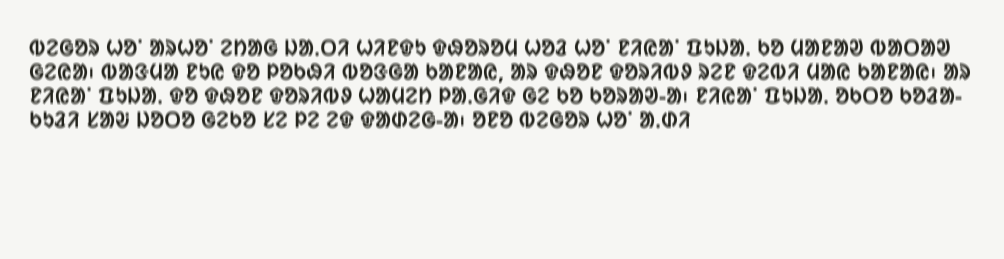ᱵᱮᱜᱚᱨ ᱦᱚᱸ ᱟᱨᱦᱚᱸ ᱮᱴᱟᱜ ᱡᱟᱹᱛᱤ ᱦᱤᱱᱫᱩ ᱫᱷᱚᱨᱚᱢ ᱦᱚᱲ ᱦᱚᱸ ᱱᱤᱭᱟᱸ ᱯᱩᱡᱟᱹ ᱠᱚ ᱢᱟᱱᱟᱣ ᱵᱟᱛᱟᱣ ᱜᱮᱭᱟ᱾ ᱵᱟᱝᱢᱟ ᱱᱩᱭ ᱫᱚ ᱞᱚᱠᱷᱤ ᱵᱚᱝᱜᱟ ᱠᱟᱱᱟᱭ, ᱟᱨ ᱫᱷᱚᱱ ᱫᱚᱨᱤᱵᱽ ᱨᱮᱱ ᱫᱮᱵᱤ ᱢᱟᱭ ᱠᱟᱱᱟᱭ᱾ ᱟᱨ ᱱᱤᱭᱟᱸ ᱯᱩᱡᱟᱹ ᱫᱚ ᱫᱷᱚᱱ ᱫᱚᱨᱤᱵᱽ ᱦᱟᱢᱮᱴ ᱞᱟᱹᱜᱤᱫ ᱜᱮ ᱠᱚ ᱠᱚᱨᱟᱣ-ᱟ᱾ ᱱᱤᱭᱟᱸ ᱯᱩᱡᱟᱹ ᱚᱠᱛᱚ ᱠᱚᱲᱟ-ᱠᱩᱲᱤ ᱥᱟᱶ ᱡᱚᱛᱚ ᱜᱮᱠᱚ ᱥᱮ ᱞᱮ ᱮᱫ ᱫᱟᱰᱮᱜ-ᱟ᱾ ᱚᱱᱚ ᱵᱮᱜᱚᱨ ᱦᱚᱸ ᱟᱹᱰᱤ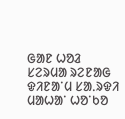ᱜᱟᱱ ᱦᱚᱲ ᱥᱮᱨᱢᱟ ᱨᱮᱱᱟᱜ ᱫᱤᱱᱟᱸᱢ ᱥᱟᱹᱨᱫᱤ ᱢᱟᱦᱟᱸ ᱦᱚᱸᱠᱚ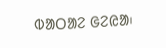ᱵᱟᱛᱟᱮ ᱜᱮᱭᱟ᱾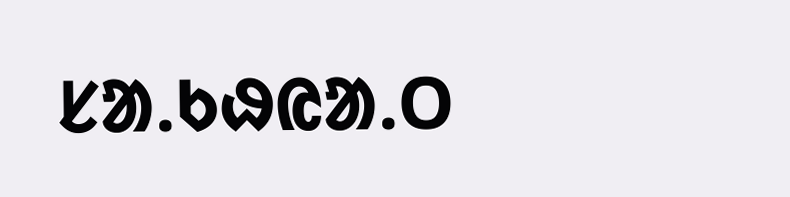ᱥᱟ.ᱠᱷᱭᱟ.ᱛ